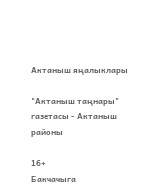Актаныш яңалыклары

"Актаныш таңнары" газетасы - Актаныш районы

16+
Бакчачыга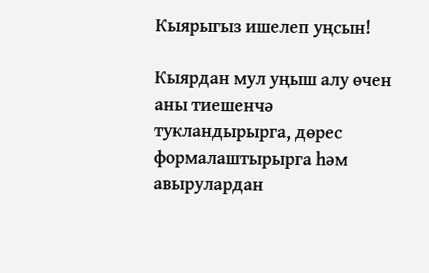Кыярыгыз ишелеп уңсын!

Кыярдан мул уңыш алу өчен аны тиешенчә тукландырырга, дөрес формалаштырырга һәм авырулардан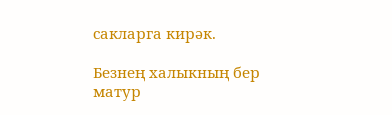сакларга кирәк.

Безнең халыкның бер матур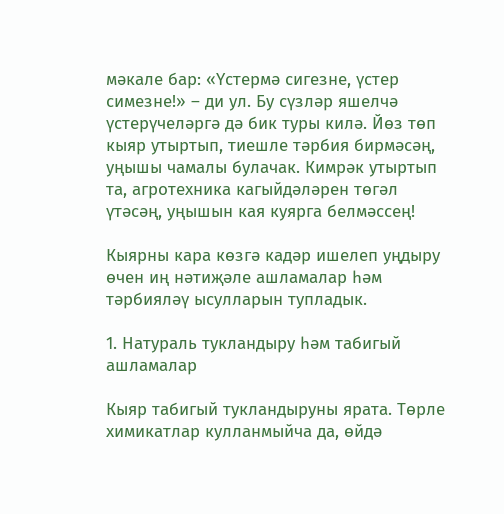мәкале бар: «Үстермә сигезне, үстер симезне!» – ди ул. Бу сүзләр яшелчә үстерүчеләргә дә бик туры килә. Йөз төп кыяр утыртып, тиешле тәрбия бирмәсәң, уңышы чамалы булачак. Кимрәк утыртып та, агротехника кагыйдәләрен төгәл үтәсәң, уңышын кая куярга белмәссең!

Кыярны кара көзгә кадәр ишелеп уңдыру өчен иң нәтиҗәле ашламалар һәм тәрбияләү ысулларын тупладык.

1. Натураль тукландыру һәм табигый ашламалар

Кыяр табигый тукландыруны ярата. Төрле химикатлар кулланмыйча да, өйдә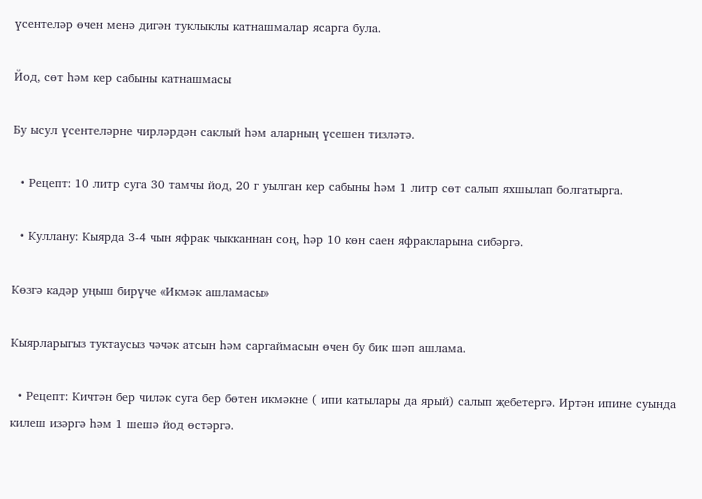үсентеләр өчен менә дигән туклыклы катнашмалар ясарга була.

Йод, сөт һәм кер сабыны катнашмасы

Бу ысул үсентеләрне чирләрдән саклый һәм аларның үсешен тизләтә.

  • Рецепт: 10 литр суга 30 тамчы йод, 20 г уылган кер сабыны һәм 1 литр сөт салып яхшылап болгатырга.

  • Куллану: Кыярда 3-4 чын яфрак чыкканнан соң, һәр 10 көн саен яфракларына сибәргә.

Көзгә кадәр уңыш бирүче «Икмәк ашламасы»

Кыярларыгыз туктаусыз чәчәк атсын һәм саргаймасын өчен бу бик шәп ашлама.

  • Рецепт: Кичтән бер чиләк суга бер бөтен икмәкне ( ипи катылары да ярый) салып җебетергә. Иртән ипине суында килеш изәргә һәм 1 шешә йод өстәргә.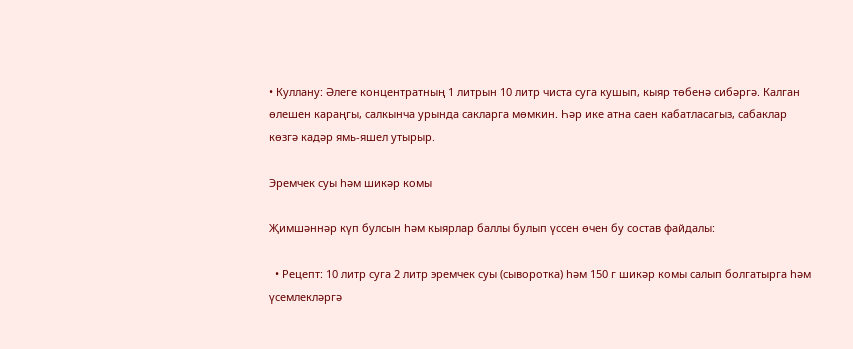• Куллану: Әлеге концентратның 1 литрын 10 литр чиста суга кушып, кыяр төбенә сибәргә. Калган өлешен караңгы, салкынча урында сакларга мөмкин. Һәр ике атна саен кабатласагыз, сабаклар көзгә кадәр ямь-яшел утырыр.

Эремчек суы һәм шикәр комы

Җимшәннәр күп булсын һәм кыярлар баллы булып үссен өчен бу состав файдалы:

  • Рецепт: 10 литр суга 2 литр эремчек суы (сыворотка) һәм 150 г шикәр комы салып болгатырга һәм үсемлекләргә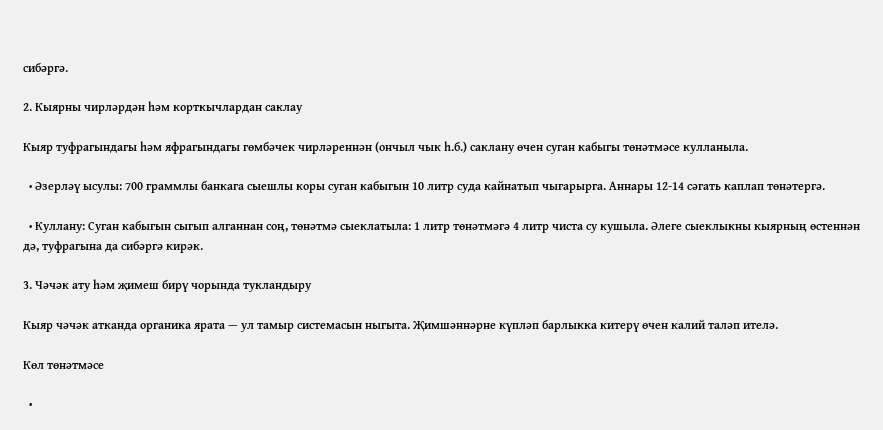сибәргә.

2. Кыярны чирләрдән һәм корткычлардан саклау

Кыяр туфрагындагы һәм яфрагындагы гөмбәчек чирләреннән (ончыл чык һ.б.) саклану өчен суган кабыгы төнәтмәсе кулланыла.

  • Әзерләү ысулы: 700 граммлы банкага сыешлы коры суган кабыгын 10 литр суда кайнатып чыгарырга. Аннары 12-14 сәгать каплап төнәтергә.

  • Куллану: Суган кабыгын сыгып алганнан соң, төнәтмә сыеклатыла: 1 литр төнәтмәгә 4 литр чиста су кушыла. Әлеге сыеклыкны кыярның өстеннән дә, туфрагына да сибәргә кирәк.

3. Чәчәк ату һәм җимеш бирү чорында тукландыру

Кыяр чәчәк атканда органика ярата — ул тамыр системасын ныгыта. Җимшәннәрне күпләп барлыкка китерү өчен калий таләп ителә.

Көл төнәтмәсе

  •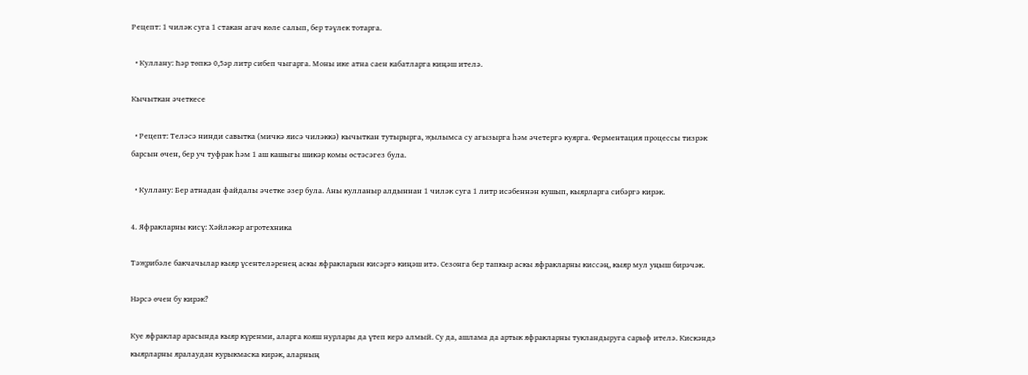Рецепт: 1 чиләк суга 1 стакан агач көле салып, бер тәүлек тотарга.

  • Куллану: Һәр төпкә 0,5әр литр сибеп чыгарга. Моны ике атна саен кабатларга киңәш ителә.

Кычыткан әчеткесе

  • Рецепт: Теләсә нинди савытка (мичкә яисә чиләккә) кычыткан тутырырга, җылымса су агызырга һәм әчетергә куярга. Ферментация процессы тизрәк барсын өчен, бер уч туфрак һәм 1 аш кашыгы шикәр комы өстәсәгез була.

  • Куллану: Бер атнадан файдалы әчетке әзер була. Аны кулланыр алдыннан 1 чиләк суга 1 литр исәбеннән кушып, кыярларга сибәргә кирәк.

4. Яфракларны кисү: Хәйләкәр агротехника

Тәҗрибәле бакчачылар кыяр үсентеләренең аскы яфракларын кисәргә киңәш итә. Сезонга бер тапкыр аскы яфракларны киссәң, кыяр мул уңыш бирәчәк.

Нәрсә өчен бу кирәк?

Куе яфраклар арасында кыяр күренми, аларга кояш нурлары да үтеп керә алмый. Су да, ашлама да артык яфракларны тукландыруга сарыф ителә. Кискәндә кыярларны яралаудан курыкмаска кирәк, аларның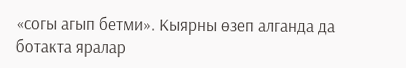«согы агып бетми». Кыярны өзеп алганда да ботакта яралар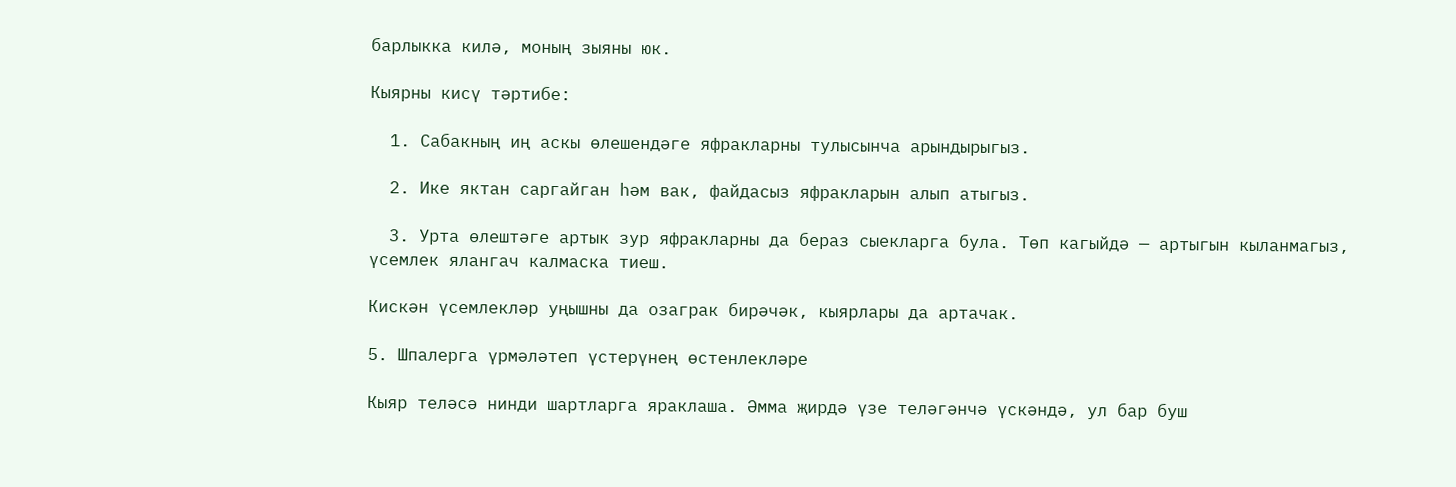барлыкка килә, моның зыяны юк.

Кыярны кисү тәртибе:

  1. Сабакның иң аскы өлешендәге яфракларны тулысынча арындырыгыз.

  2. Ике яктан саргайган һәм вак, файдасыз яфракларын алып атыгыз.

  3. Урта өлештәге артык зур яфракларны да бераз сыекларга була. Төп кагыйдә — артыгын кыланмагыз, үсемлек ялангач калмаска тиеш.

Кискән үсемлекләр уңышны да озаграк бирәчәк, кыярлары да артачак.

5. Шпалерга үрмәләтеп үстерүнең өстенлекләре

Кыяр теләсә нинди шартларга яраклаша. Әмма җирдә үзе теләгәнчә үскәндә, ул бар буш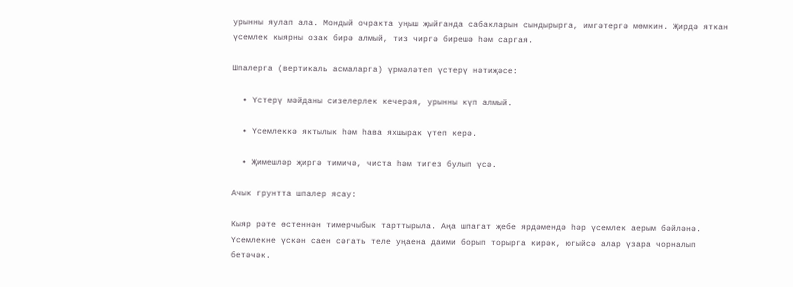урынны яулап ала. Мондый очракта уңыш җыйганда сабакларын сындырырга, имгәтергә мөмкин. Җирдә яткан үсемлек кыярны озак бирә алмый, тиз чиргә бирешә һәм саргая.

Шпалерга (вертикаль асмаларга) үрмәләтеп үстерү нәтиҗәсе:

  • Үстерү мәйданы сизелерлек кечерәя, урынны күп алмый.

  • Үсемлеккә яктылык һәм һава яхшырак үтеп керә.

  • Җимешләр җиргә тимичә, чиста һәм тигез булып үсә.

Ачык грунтта шпалер ясау:

Кыяр рәте өстеннән тимерчыбык тарттырыла. Аңа шпагат җебе ярдәмендә һәр үсемлек аерым бәйләнә. Үсемлекне үскән саен сәгать теле уңаена даими борып торырга кирәк, югыйсә алар үзара чорналып бетәчәк.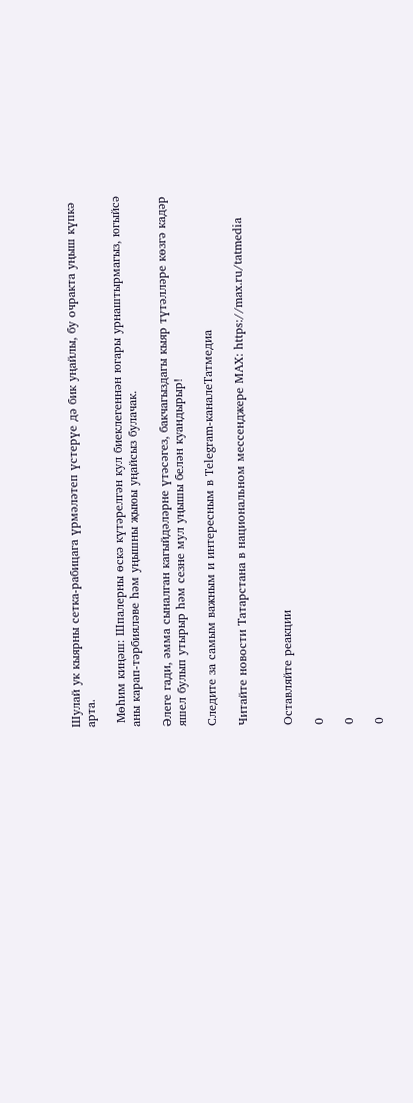Шулай ук кыярны сетка-рабицага үрмәләтеп үстерүе дә бик уңайлы, бу очракта уңыш күпкә арта.

 Мөһим киңәш: Шпалерны өскә күтәрелгән кул биеклегеннән югары урнаштырмагыз, югыйсә аны карап-тәрбияләве һәм уңышны җыюы уңайсыз булачак.

Әлеге гади, әмма сыналган кагыйдәләрне үтәсәгез, бакчагыздагы кыяр түтәлләре көзгә кадәр яшел булып утырыр һәм сезне мул уңышы белән куандырыр!

Следите за самым важным и интересным в Telegram-каналеТатмедиа

Читайте новости Татарстана в национальном мессенджере MАХ: https://max.ru/tatmedia


Оставляйте реакции

0

0

0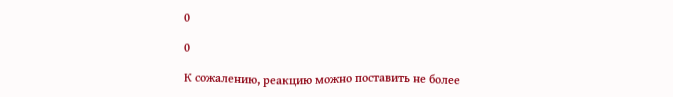0

0

К сожалению, реакцию можно поставить не более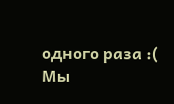одного раза :(
Мы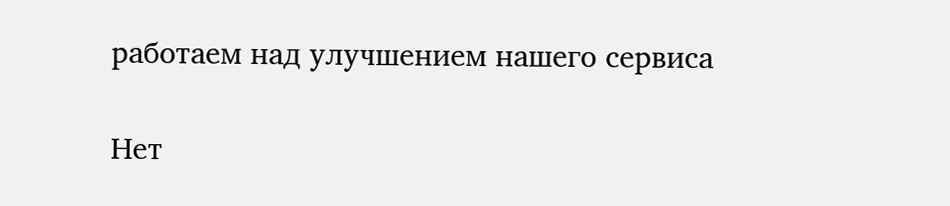работаем над улучшением нашего сервиса

Нет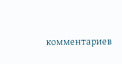комментариев